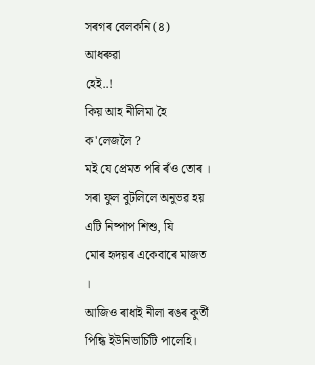সৰগৰ বেলকনি (৪)
আধৰুৱা
হেই..!
কিয় আহ নীলিমা হৈ ক'লেজলৈ ?
মই যে প্ৰেমত পৰি ৰঁও তোৰ ।
সৰা ফুল বুটলিলে অনুভৱ হয়
এটি নিষ্পাপ শিশু, যি
মোৰ হৃদয়ৰ একেবাৰে মাজত ।
আজিও ৰাধাই নীলা ৰঙৰ কুৰ্তী পিন্ধি ইউনিভাৰ্চিটি পালেহি।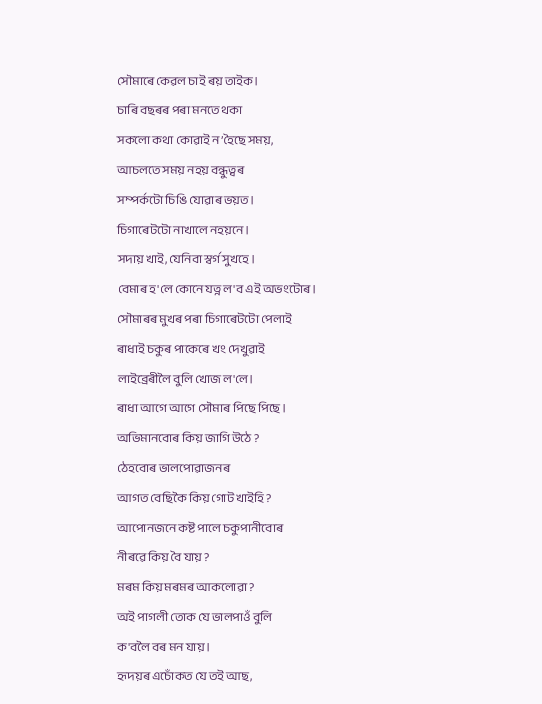সৌমাৰে কেৱল চাই ৰয় তাইক।
চাৰি বছৰৰ পৰা মনতে থকা
সকলো কথা কোৱাই ন’হৈছে সময়,
আচলতে সময় নহয় বন্ধুত্বৰ
সম্পর্কটো চিঙি যোৱাৰ ভয়ত।
চিগাৰেটটো নাখালে নহয়নে ।
সদায় খাই, যেনিবা স্বৰ্গ সুখহে ।
বেমাৰ হ'লে কোনে যত্ন ল'ব এই অভংটোৰ।
সৌমাৰৰ মুখৰ পৰা চিগাৰেটটো পেলাই
ৰাধাই চকুৰ পাকেৰে খং দেখুৱাই
লাইব্রেৰীলৈ বুলি খোজ ল'লে।
ৰাধা আগে আগে সৌমাৰ পিছে পিছে ।
অভিমানবোৰ কিয় জাগি উঠে ?
ঠেহবোৰ ভালপোৱাজনৰ
আগত বেছিকৈ কিয় গোট খাইহি ?
আপোনজনে কষ্ট পালে চকুপানীবোৰ
নীৰৱে কিয় বৈ যায় ?
মৰম কিয় মৰমৰ আকলোৱা ?
অই পাগলী তোক যে ভালপাওঁ বুলি
ক'বলৈ বৰ মন যায় ।
হৃদয়ৰ এচোঁকত যে তই আছ,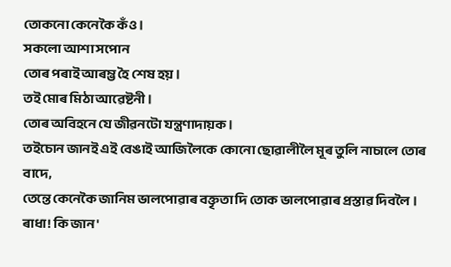তোকনো কেনেকৈ কঁও ।
সকলো আশা সপোন
তোৰ পৰাই আৰম্ভ হৈ শেষ হয় ।
তই মোৰ মিঠা আৱেষ্টনী ।
তোৰ অবিহনে যে জীৱনটো যন্ত্রণাদায়ক ।
তইচোন জানই এই বেঙাই আজিলৈকে কোনো ছোৱালীলৈ মূৰ তুলি নাচালে তোৰ বাদে,
তেন্তে কেনেকৈ জানিম ভালপোৱাৰ বক্তৃতা দি তোক ভালপোৱাৰ প্ৰস্তাৱ দিবলৈ ।
ৰাধা! কি জান'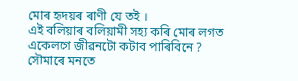মোৰ হৃদয়ৰ ৰাণী যে তই ।
এই বলিয়াৰ বলিয়ামী সহ্য কৰি মোৰ লগত একেলগে জীৱনটো কটাব পাৰিবিনে ?
সৌমাৰে মনতে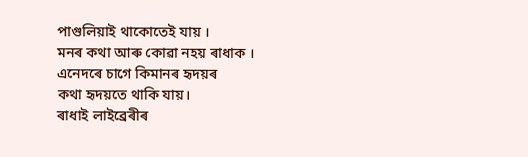পাগুলিয়াই থাকোতেই যায় ।
মনৰ কথা আৰু কোৱা নহয় ৰাধাক ।
এনেদৰে চাগে কিমানৰ হৃদয়ৰ
কথা হৃদয়তে থাকি যায়।
ৰাধাই লাইব্রেৰীৰ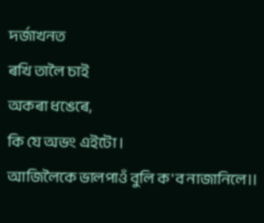দৰ্জাখনত
ৰখি তালৈ চাই
অকৰা ধঙেৰে,
কি যে অভং এইটো ।
আজিলৈকে ভালপাওঁ বুলি ক'ব নাজানিলে।।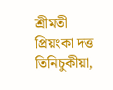শ্ৰীমতী প্ৰিয়ংকা দত্ত
তিনিচুকীয়া,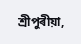শ্রীপুৰীয়া,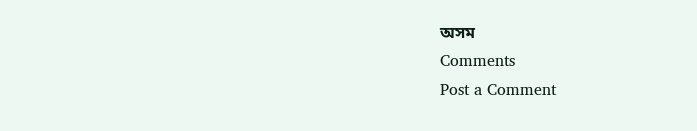অসম
Comments
Post a Comment